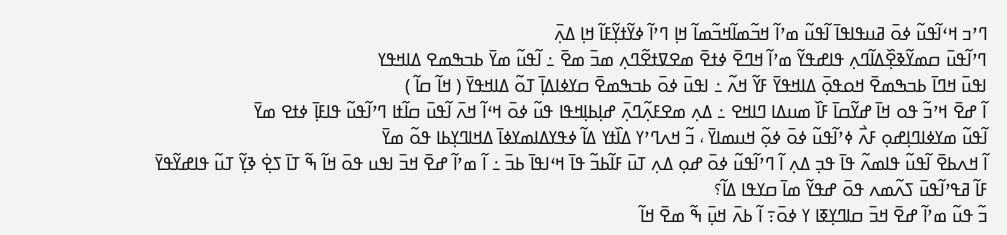ߣߴߏ ߞߵߊ߬ߟߎ߬ ߦߋ߫ ߥߎߟߊߟߊ߫ ߊ߬ߟߎ߬ ߘߴߊ߬ ߞߏ߬ߘߊ߬ߞߏ߬ߘߊ߬ ߞߊ߲ ߣߴߊ߬ ߦߌ߬ߙߌ߲߬ߓߊ߬ ߞߊ߲ ߡߍ߲߫
ߣߴߊ߬ߟߎ߫ ߛߘߌ߬ߢߐ߲߰ߡߊ߬ߣߍ߲ ߟߊߝߟߌ߬ ߘߴߊ߬ ߞߣߐ߫ ߦߙߐ߫ ߘߐߜߙߐ߬ߣߍ߲ ߘߏ߫ ߘߐ߫ ߸ ߊ߬ߟߎ߬ ߘߌ߫ ߕߏߒߘߐ ߡߊߞߟߌ
ߊߟߎ߫ ߞߣߊ߫ ߕߏߒߘߐ߫ ߞߋߟߋ߲߫ ߡߊߞߟߌ߫ ߓߌ߬ ߞߍ߬ ߸ ߊߟߎ߫ ߦߋ߫ ߕߏߒߘߐ߫ ߛߌߦߊߡߊ߲߫ ߠߋ߬ ߡߊߞߟߌ߫ ( ߞߊ߬ ߛߊ߬ )
ߊ߬ ߝߐ߫ ߞߴߏ߬ ߟߋ ߞߊ߫ ߝߌ߬ߛߊ߫ ߓߊ߰ ߘߎߡߊ ߣߊߞߐ ߸ ߡߍ߲ ߘߐߓߍ߲߬ߣߍ߲߫ ߝߊ߲ߕߊ߲ߞߟߊ ߟߎ߬ ߦߋ߫ ߞߵߊ߬ ߞߍ߫ ߊ߬ߟߎ߫ ߛߊ߬ߙߊ ߣߴߊ߬ߟߎ߬ ߟߊߓߊ߲߫ ߦߙߐ ߘߌ߫
ߊ߬ߟߎ߬ ߘߌߦߊߣߊ߲ߝߋ߲ ߓߍ߯ ߦߴߊ߬ߟߎ߬ ߦߋ߫ ߦߋ߲߬ ߞߎߘߊߌ߫ ، ߏ߬ ߞߍߣߴߌ ߡߊ߰ߙߌ ߡߊ߬ ߦߟߌߡߊߘߌߦߊ߫ ߡߞߊߣߌ߲ߕߊ ߟߋ߬ ߘߌ߫
ߊ߬ ߞߍߕߐ߫ ߊ߬ߟߎ߬ ߟߊߘߍ߬ ߟߊ߫ ߟߏ߲ ߡߍ߲ ߊ߬ ߣߴߊ߬ߟߎ߬ ߦߋ߫ ߝߋ߲ ߡߍ߲ ߠߎ߫ ߓߊ߬ߕߏ߬ ߟߊ߫ ߞߵߊߟߊ߫ ߕߏ߫ ߸ ߊ߬ ߘߴߊ߬ ߝߐ߫ ߞߏ߫ ߊߟߎ ߟߋ߫ ߞߊ߬ ߒ߬ ߠߊ߫ ߖߐ߲߭ ߢߌ߲߬ ߠߎ߬ ߟߊߝߌ߬ߟߌ߫ ߓߊ߬ ߥߟߴߊ߬ߟߎ߫ ߖߍ߬ߘߍ ߟߋ߫ ߝߟߌ߬ ߘߊ߫ ߛߌߟߊ ߡߊ߬؟
ߏ߬ ߟߎ߬ ߘߴߊ߬ ߝߐ߫ ߞߏ߫ ߛߊߣߌ߲ߧߊ ߌ ߦߋ߫߹ ߊ߬ ߕߍ߫ ߞߎ߲߫ ߒ߬ ߘߐ߫ ߞߊ߬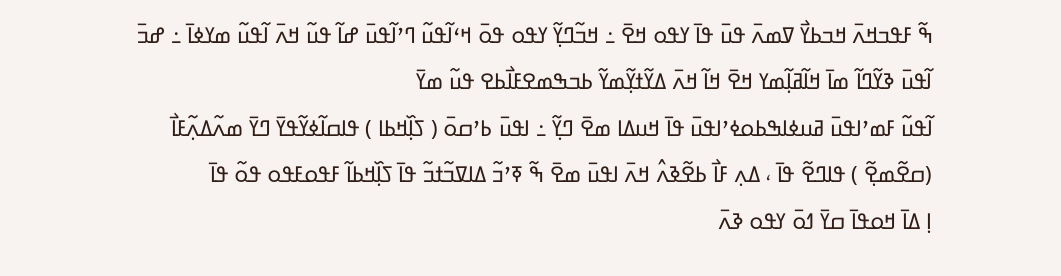ߒ߬ ߓߟߏߞߍ߫ ߞߏߕߌ߯ ߜߘߍ߫ ߟߎ߫ ߟߊ߫ ߌߟߋ ߞߐ߫ ߸ ߞߏ߬ߣߌ߲߬ ߌߟߋ ߟߋ߫ ߞߵߊ߬ߟߎ߬ ߣߴߊ߬ߟߎ߫ ߝߊ߬ ߟߎ߬ ߞߍ߫ ߊ߬ߟߎ߬ ߘߌߦߊ߫ ߸ ߝߏ߫ ߊ߬ߟߎ߫ ߢߌ߬ߣߊ߬ ߘߊ߫ ߞߊ߬ߥߊ߲߬ߘߌ ߞߐ߫ ߞߊ߬ ߞߍ߫ ߡߌ߬ߙߌ߲߬ߘߌ߬ ߕߏߒߘߐߓߊ߯ߕߐ ߟߎ߬ ߘߌ߫
ߊ߬ߟߎ߬ ߓߘߴߊߟߎ߫ ߥߎߦߊߒߕߋߦߴߊߟߎ߫ ߟߊ߫ ߞߎߡߊ ߘߐ߫ ߣߌ߲߬ ߸ ߊߟߎ߫ ߕߴߛߋ߫ ( ߖߊ߲߰ߞߕߊ ) ߟߊߛߊ߬ߦߌ߬ߟߌ߫ ߣߌ߫ ߘߍ߬ߡߍ߲߬ߓߊ߯ (ߛߐ߬ߘߐ߲߬ ) ߟߊߣߐ߬ ߟߊ߫ ، ߡߍ߲ ߓߊ߯ ߕߐ߬ߢߍ߮ ߞߍ߫ ߊߟߎ߫ ߘߐ߫ ߒ߬ ߧߴߏ߬ ߡߊߜߏ߬ߙߏ߬ ߟߊ߫ ߖߊ߲߰ߞߕߊ߬ ߓߟߋߓߟߋ ߟߋ߬ ߟߊ߫
ߊ߲ ߡߊ߫ ߞߋߟߊ߫ ߛߌ߫ ߗߋ߫ ߌߟߋ ߢߍ߫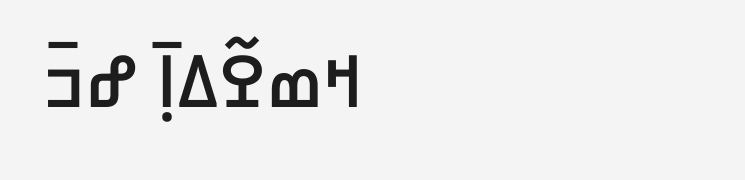ߞߘߐ߬ߡߊ߲߫ ߝߏ߫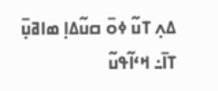ߡߍ߲ ߠߎ߬ ߦߋ߫ ߛߎ߬ߡߊ߲ ߘߊߥߎ߲߫ ߠߊ߫߸ ߞߵߊ߬ߟߎ߬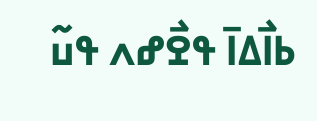ߕߊ߯ߡߊ߫ ߟߐ߯ߝߍ ߟߎ߬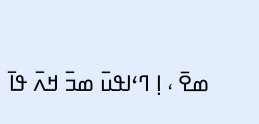ߘߐ߫ ، ߊ߲ ߣߵߊߟߎ߫ ߘߏ߫ ߞߍ߫ ߟߊ߫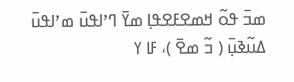ߘߏ߫ ߟߋ߬ ߞߘߐߓߐߟߊ߲ ߘߌ߫ ߣߴߊߟߎ߫ ߘߴߊߟߎ߫ ߡߎ߬ߢߎ߲߫ ( ߏ߬ ߘߐ߫ )، ߓߊ ߌ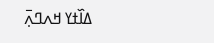ߡߊ߰ߙߌ ߞߍߣߍ߲߫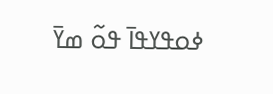ߦߋߟߌߟߊ߫ ߟߋ߬ ߘߌ߫